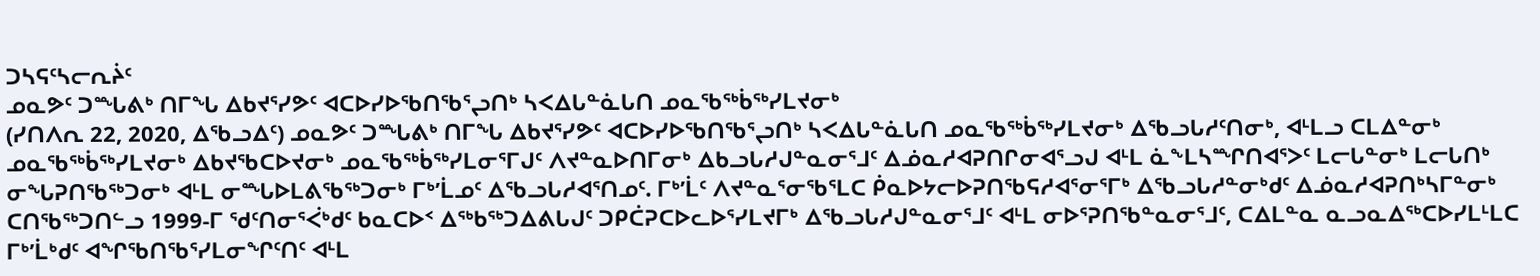ᑐᓴᕋᑦᓴᓕᕆᔩᑦ
ᓄᓇᕗᑦ ᑐᙵᕕᒃ ᑎᒥᖓ ᐃᑲᔪᕐᓯᕗᑦ ᐊᑕᐅᓯᐅᖃᑎᖃᕐᖢᑎᒃ ᓴᐸᐃᒐᓐᓈᒐᑎ ᓄᓇᖃᖅᑳᖅᓯᒪᔪᓂᒃ
(ᓯᑎᐱᕆ 22, 2020, ᐃᖃᓗᐃᑦ) ᓄᓇᕗᑦ ᑐᙵᕕᒃ ᑎᒥᖓ ᐃᑲᔪᕐᓯᕗᑦ ᐊᑕᐅᓯᐅᖃᑎᖃᕐᖢᑎᒃ ᓴᐸᐃᒐᓐᓈᒐᑎ ᓄᓇᖃᖅᑳᖅᓯᒪᔪᓂᒃ ᐃᖃᓗᒐᓱᑦᑎᓂᒃ, ᐊᒻᒪᓗ ᑕᒪᐃᓐᓂᒃ ᓄᓇᖃᖅᑳᖅᓯᒪᔪᓂᒃ ᐃᑲᔪᖃᑕᐅᔪᓂᒃ ᓄᓇᖃᖅᑳᖅᓯᒪᓂᕐᒥᒍᑦ ᐱᔪᓐᓇᐅᑎᒥᓂᒃ ᐃᑲᓗᒐᓱᒍᓐᓇᓂᕐᒧᑦ ᐃᓅᓇᓱᐊᕈᑎᒋᓂᐊᕐᓗᒍ ᐊᒻᒪ ᓈᖕᒪᓴᙱᑎᐊᕐᐳᑦ ᒪᓕᒐᓐᓂᒃ ᒪᓕᒐᑎᒃ ᓂᖓᕈᑎᖃᖅᑐᓂᒃ ᐊᒻᒪ ᓂᙵᐅᒪᕕᖃᖅᑐᓂᒃ ᒥᒃ’ᒫᓄᑦ ᐃᖃᓗᒐᓱᐊᕐᑎᓄᑦ. ᒥᒃ’ᒫᑦ ᐱᔪᓐᓇᕐᓂᖃᕐᒪᑕ ᑮᓇᐅᔭᓕᐅᕈᑎᖃᕋᓱᐊᕐᓂᕐᒥᒃ ᐃᖃᓗᒐᓱᓐᓂᒃᑯᑦ ᐃᓅᓇᓱᐊᕈᑎᒃᓴᒥᓐᓂᒃ ᑕᑎᖃᖅᑐᑎᓪᓗ 1999-ᒥ ᖁᑦᑎᓂᕐᐹᒃᑯᑦ ᑲᓇᑕᐅᑉ ᐃᖅᑲᖅᑐᐃᕕᒐᒍᑦ ᑐᑭᑖᕈᑕᐅᓚᐅᕐᓯᒪᔪᒥᒃ ᐃᖃᓗᒐᓱᒍᓐᓇᓂᕐᒧᑦ ᐊᒻᒪ ᓂᐅᕐᕈᑎᖃᓐᓇᓂᕐᒧᑦ, ᑕᐃᒪᓐᓇ ᓇᓗᓇᐃᖅᑕᐅᓯᒪᒻᒪᑕ ᒥᒃ’ᒫᒃᑯᑦ ᐊᖏᖃᑎᖃᕐᓯᒪᓂᖏᑦᑎᑦ ᐊᒻᒪ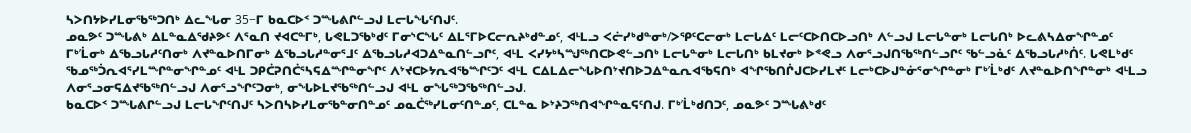ᓴᐳᑎᔭᐅᓯᒪᓂᖃᖅᑐᑎᒃ ᐃᓚᖓᓂ 35−ᒥ ᑲᓇᑕᐅᑉ ᑐᙵᕕᒋᓪᓗᒍ ᒪᓕᒐᖓᑦᑎᒍᑦ.
ᓄᓇᕗᑦ ᑐᙵᕕᒃ ᐃᒪᓐᓇᐃᖁᔨᕗᑦ ᐱᕐᓇᑎ ᔪᐊᑕᓐᒥᒃ, ᒐᕙᒪᑐᖃᒃᑯᑦ ᒥᓂᔅᑕᖓᑦ ᐃᒪᕐᒥᐅᑕᓕᕆᔨᒃᑯᓐᓄᑦ, ᐊᒻᒪᓗ ᐸᓖᓯᒃᑯᓐᓂᒃ/ᐳᕿᑦᑕᓕᓂᒃ ᒪᓕᒐᐃᑦ ᒪᓕᑦᑕᐅᑎᑕᐅᓗᑎᒃ ᐱᓪᓗᒍ ᒪᓕᒐᓐᓂᒃ ᒪᓕᒐᑎᒃ ᐅᓚᕕᓴᐃᓂᖏᓐᓄᑦ ᒥᒃ’ᒫᓂᒃ ᐃᖃᓗᒐᓱᑦᑎᓂᒃ ᐱᔪᓐᓇᐅᑎᒥᓂᒃ ᐃᖃᓗᒐᓱᓐᓂᕐᒧᑦ ᐃᖃᓗᒐᓱᐊᑐᐃᓐᓇᑎᓪᓗᒋᑦ, ᐊᒻᒪ ᐸᓯᔭᒃᓴᙳᖅᑎᑕᐅᕙᓪᓗᑎᒃ ᒪᓕᒐᓐᓂᒃ ᒪᓕᒐᑎᒃ ᑲᒪᔪᓂᒃ ᐅᕝᕙᓗ ᐱᓂᕐᓗᒍᑎᖃᖅᑎᓪᓗᒋᑦ ᖃᓪᓗᓈᑦ ᐃᖃᓗᒐᓱᒃᑏᑦ. ᒐᕙᒪᒃᑯᑦ ᖃᓄᖅᑑᕆᐊᕐᓯᒪᙱᓐᓂᖏᓐᓄᑦ ᐊᒻᒪ ᑐᑭᑖᕈᑎᑖᕐᓴᕋᐃᙱᓐᓂᖏᑦ ᐱᔾᔪᑕᐅᔭᕆᐊᖃᙱᑦᑐᑦ ᐊᒻᒪ ᑕᐃᒪᐃᓕᖓᐅᑎᔾᔪᑎᐅᑐᐃᓐᓇᕆᐊᖃᕋᑎᒃ ᐊᖏᖃᑎᒌᒍᑕᐅᓯᒪᔪᑦ ᒪᓕᒃᑕᐅᒍᓐᓃᕐᓂᖏᓐᓂᒃ ᒥᒃ’ᒫᒃᑯᑦ ᐱᔪᓐᓇᐅᑎᖏᓐᓂᒃ ᐊᒻᒪᓗ ᐱᓂᕐᓗᓂᕋᐃᔪᖃᖅᑎᓪᓗᒍ ᐱᓂᕐᓗᖏᑦᑐᓂᒃ, ᓂᖓᐅᒪᔪᖃᖅᑎᓪᓗᒍ ᐊᒻᒪ ᓂᖓᖅᑐᖃᖅᑎᓪᓗᒍ.
ᑲᓇᑕᐅᑉ ᑐᙵᕕᒋᓪᓗᒍ ᒪᓕᒐᖏᑦᑎᒍᑦ ᓴᐳᑎᓴᐅᓯᒪᓂᖃᓐᓂᑎᓐᓄᑦ ᓄᓇᑖᖅᓯᒪᓂᑦᑎᓐᓄᑦ, ᑕᒪᓐᓇ ᐅᔾᔨᑐᖅᑎᐊᖏᓐᓇᕋᑦᑎᒍ. ᒥᒃ’ᒫᒃᑯᑎᑐᑦ, ᓄᓇᕗᑦ ᑐᙵᕕᒃᑯᑦ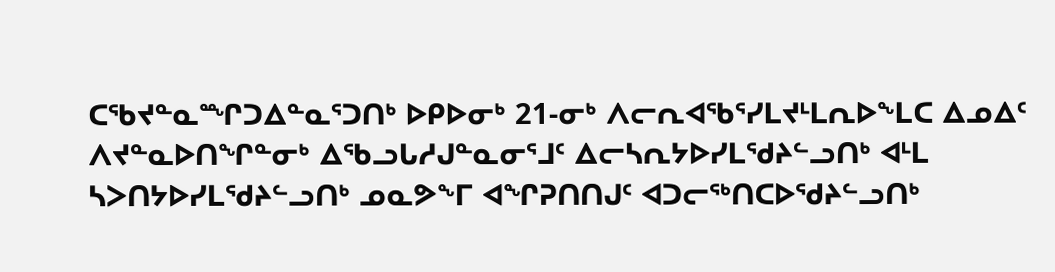ᑕᖃᔪᓐᓇᙱᑐᐃᓐᓇᕐᑐᑎᒃ ᐅᑭᐅᓂᒃ 21-ᓂᒃ ᐱᓕᕆᐊᖃᕐᓯᒪᔪᒻᒪᕆᐅᖕᒪᑕ ᐃᓄᐃᑦ ᐱᔪᓐᓇᐅᑎᖏᓐᓂᒃ ᐃᖃᓗᒐᓱᒍᓐᓇᓂᕐᒧᑦ ᐃᓕᓴᕆᔭᐅᓯᒪᖁᔨᓪᓗᑎᒃ ᐊᒻᒪ ᓴᐳᑎᔭᐅᓯᒪᖁᔨᓪᓗᑎᒃ ᓄᓇᕗᖕᒥ ᐊᖏᕈᑎᑎᒍᑦ ᐊᑐᓕᖅᑎᑕᐅᖁᔨᓪᓗᑎᒃ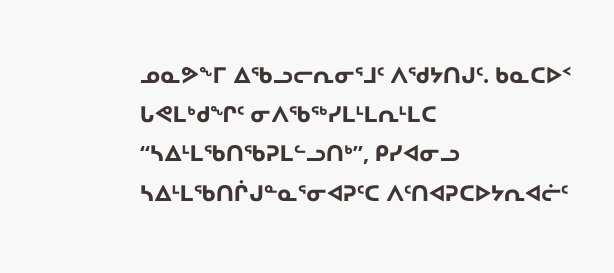ᓄᓇᕗᖕᒥ ᐃᖃᓗᓕᕆᓂᕐᒧᑦ ᐱᖁᔭᑎᒍᑦ. ᑲᓇᑕᐅᑉ ᒐᕙᒪᒃᑯᖏᑦ ᓂᐱᖃᖅᓯᒪᒻᒪᕆᒻᒪᑕ “ᓴᐃᒻᒪᖃᑎᖃᕈᒪᓪᓗᑎᒃ”, ᑭᓯᐊᓂᓗ ᓴᐃᒻᒪᖃᑎᒌᒍᓐᓇᕐᓂᐊᕈᑦᑕ ᐱᑦᑎᐊᕈᑕᐅᔭᕆᐊᓖᑦ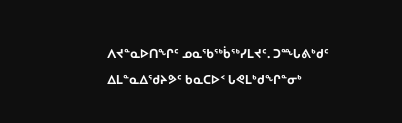ᐱᔪᓐᓇᐅᑎᖏᑦ ᓄᓇᖃᖅᑳᖅᓯᒪᔪᑦ. ᑐᙵᕕᒃᑯᑦ ᐃᒪᓐᓇᐃᖁᔨᕗᑦ ᑲᓇᑕᐅᑉ ᒐᕙᒪᒃᑯᖏᓐᓂᒃ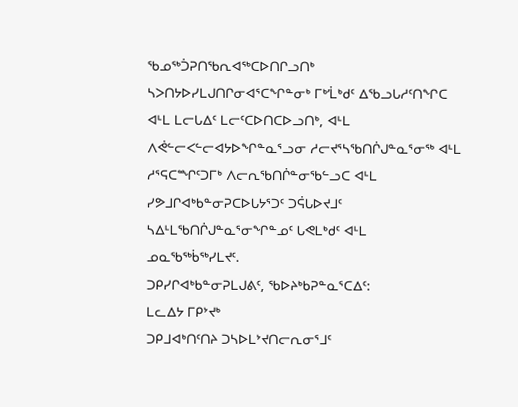ᖃᓄᖅᑑᕈᑎᖃᕆᐊᖅᑕᐅᑎᒋᓗᑎᒃ ᓴᐳᑎᔭᐅᓯᒪᒍᑎᒋᓂᐊᕐᑕᖏᓐᓂᒃ ᒥᒃ’ᒫᒃᑯᑦ ᐃᖃᓗᒐᓱᑦᑎᖏᑕ ᐊᒻᒪ ᒪᓕᒐᐃᑦ ᒪᓕᑦᑕᐅᑎᑕᐅᓗᑎᒃ, ᐊᒻᒪ ᐱᕚᓪᓕᐸᓪᓕᐊᔭᐅᖏᓐᓇᕐᓗᓂ ᓱᓕᔪᕐᓴᖃᑎᒌᒍᓐᓇᕐᓂᖅ ᐊᒻᒪ ᓱᕐᕋᑕᙱᑦᑐᒥᒃ ᐱᓕᕆᖃᑎᒌᓐᓂᖃᓪᓗᑕ ᐊᒻᒪ ᓯᕗᒧᒋᐊᒃᑲᓐᓂᕈᑕᐅᒐᔭᕐᑐᑦ ᑐᕌᒐᐅᔪᒧᑦ ᓴᐃᒻᒪᖃᑎᒌᒍᓐᓇᕐᓂᖏᓐᓄᑦ ᒐᕙᒪᒃᑯᑦ ᐊᒻᒪ ᓄᓇᖃᖅᑳᖅᓯᒪᔪᑦ.
ᑐᑭᓯᒋᐊᒃᑲᓐᓂᕈᒪᒍᕕᑦ, ᖃᐅᔨᒃᑲᕈᓐᓇᕐᑕᐃᑦ:
ᒪᓚᐃᔭ ᒥᑭᔾᔪᒃ
ᑐᑭᒧᐊᒃᑎᑦᑎᔨ ᑐᓴᐅᒪᔾᔪᑎᓕᕆᓂᕐᒧᑦ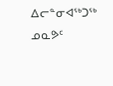ᐃᓕᓐᓂᐊᖅᑐᖅ
ᓄᓇᕗᑦ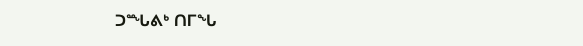ᑐᙵᕕᒃ ᑎᒥᖓ